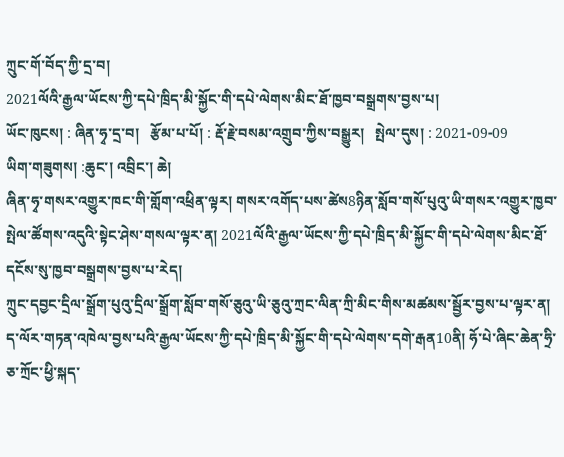ཀྲུང་གོ་བོད་ཀྱི་དྲ་བ།
2021ལོའི་རྒྱལ་ཡོངས་ཀྱི་དཔེ་ཁྲིད་མི་སྐྱོང་གི་དཔེ་ལེགས་མིང་ཐོ་ཁྱབ་བསྒྲགས་བྱས་པ།
ཡོང་ཁུངས། : ཞིན་ཧྭ་དྲ་བ།   རྩོམ་པ་པོ། : རྡོ་རྗེ་བསམ་འགྲུབ་ཀྱིས་བསྒྱུར།   སྤེལ་དུས། : 2021-09-09
ཡིག་གཟུགས། :ཆུང་། འབྲིང་། ཆེ།
ཞིན་ཧྭ་གསར་འགྱུར་ཁང་གི་གློག་འཕྲིན་ལྟར། གསར་འགོད་པས་ཚེས8ཉིན་སློབ་གསོ་པུའུ་ཡི་གསར་འགྱུར་ཁྱབ་སྤེལ་ཚོགས་འདུའི་སྟེང་ཤེས་གསལ་ལྟར་ན། 2021ལོའི་རྒྱལ་ཡོངས་ཀྱི་དཔེ་ཁྲིད་མི་སྐྱོང་གི་དཔེ་ལེགས་མིང་ཐོ་དངོས་སུ་ཁྱབ་བསྒྲགས་བྱས་པ་རེད།
ཀྲུང་དབྱང་དྲིལ་སྒྲོག་པུའུ་དྲིལ་སྒྲོག་སློབ་གསོ་ཅུའུ་ཡི་ཅུའུ་ཀྲང་ལིན་ཀྲི་མིང་གིས་མཚམས་སྦྱོར་བྱས་པ་ལྟར་ན། ད་ལོར་གཏན་འཁེལ་བྱས་པའི་རྒྱལ་ཡོངས་ཀྱི་དཔེ་ཁྲིད་མི་སྐྱོང་གི་དཔེ་ལེགས་དགེ་རྒན10ནི། ཧོ་པེ་ཞིང་ཆེན་ཧྲི་ཅ་ཀྲོང་ཕྱི་སྐད་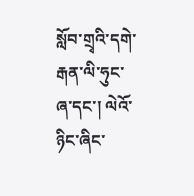སློབ་གྲྭའི་དགེ་རྒན་ལི་ཧུང་ཞ་དང་། ལེའོ་ཉིང་ཞིང་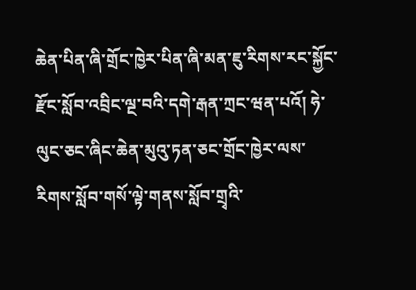ཆེན་པིན་ཞི་གྲོང་ཁྱེར་པིན་ཞི་མན་ཇུ་རིགས་རང་སྐྱོང་རྫོང་སློབ་འབྲིང་ལྔ་བའི་དགེ་རྒན་ཀྲང་ཝན་པའོ། ཧེ་ལུང་ཅང་ཞིང་ཆེན་མུའུ་ཏན་ཅང་གྲོང་ཁྱེར་ལས་རིགས་སློབ་གསོ་ལྟེ་གནས་སློབ་གྲྭའི་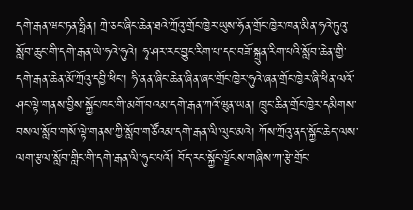དགེ་རྒན་ཝང་ཏན་ཧྥིན། ཀྲེ་ཅང་ཞིང་ཆེན་ཐའེ་ཀྲོའུ་གྲོང་ཁྱེར་ཡུས་ཧོན་གྲོང་ཁྱེར་ཁན་མིན་ཧའེ་ཏུའུ་སློབ་ཆུང་གི་དགེ་རྒན་ཡེ་ཧའེ་ཧུའེ། ཧྭ་ཤར་རང་བྱུང་རིག་པ་དང་བཟོ་སྐྲུན་རིག་པའི་སློབ་ཆེན་གྱི་དགེ་རྒན་ཆེན་མོ་ཀྲོའུ་དབྱི་ཕིང་། ཧི་ནན་ཞིང་ཆེན་ཞིན་ཞང་གྲོང་ཁྱེར་ཧུའེ་ཞན་གྲོང་ཁྱེར་ཞི་ཕིན་ལའོ་ཤང་ལྟེ་གནས་བྱིས་སྐྱོང་ཁང་གི་མགོ་བའམ་དགེ་རྒན་ཀའོ་ཝུན་ཡན། ཁྲུང་ཆིན་གྲོང་ཁྱེར་དམིགས་བསལ་སློབ་གསོ་ལྟེ་གནས་ཀྱི་སློབ་གཙོའམ་དགེ་རྒན་ལི་ལུང་མའེ། ཀོས་ཀྲོའུ་ནད་སྐྱོང་ཆེད་ལས་ལག་རྩལ་སློབ་གླིང་གི་དགེ་རྒན་ལི་ཧུང་པའོ། བོད་རང་སྐྱོང་ལྗོངས་གཞིས་ཀ་རྩེ་གྲོང་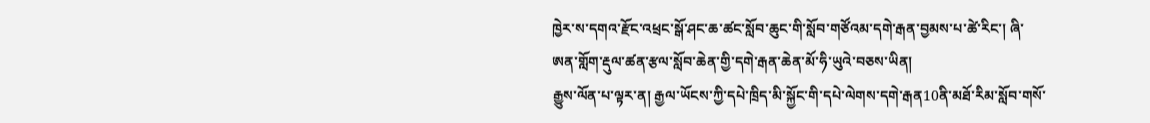ཁྱེར་ས་དགའ་རྫོང་འཕྲང་སྒོ་ཤང་ཆ་ཚང་སློབ་ཆུང་གི་སློབ་གཙོའམ་དགེ་རྒན་བྱམས་པ་ཚེ་རིང་། ཞི་ཨན་གློག་རྡུལ་ཚན་རྩལ་སློབ་ཆེན་གྱི་དགེ་རྒན་ཆེན་མོ་ཧི་ཡུའེ་བཅས་ཡིན།
རྒྱུས་ལོན་པ་ལྟར་ན། རྒྱལ་ཡོངས་ཀྱི་དཔེ་ཁྲིད་མི་སྐྱོང་གི་དཔེ་ལེགས་དགེ་རྒན10ནི་མཐོ་རིམ་སློབ་གསོ་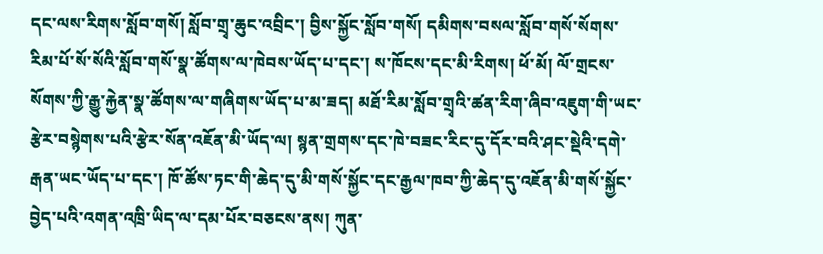དང་ལས་རིགས་སློབ་གསོ། སློབ་གྲྭ་ཆུང་འབྲིང་། བྱིས་སྐྱོང་སློབ་གསོ། དམིགས་བསལ་སློབ་གསོ་སོགས་རིམ་པོ་སོ་སོའི་སློབ་གསོ་སྣ་ཚོགས་ལ་ཁེབས་ཡོད་པ་དང་། ས་ཁོངས་དང་མི་རིགས། ཕོ་མོ། ལོ་གྲངས་སོགས་ཀྱི་རྒྱུ་རྐྱེན་སྣ་ཚོགས་ལ་གཞིགས་ཡོད་པ་མ་ཟད། མཐོ་རིམ་སློབ་གྲྭའི་ཚན་རིག་ཞིབ་འཇུག་གི་ཡང་རྩེར་བསྙེགས་པའི་རྩེར་སོན་འཇོན་མི་ཡོད་ལ། སྙན་གྲགས་དང་ཁེ་བཟང་རིང་དུ་དོར་བའི་ཤང་སྡེའི་དགེ་རྒན་ཡང་ཡོད་པ་དང་། ཁོ་ཚོས་ཏང་གི་ཆེད་དུ་མི་གསོ་སྐྱོང་དང་རྒྱལ་ཁབ་ཀྱི་ཆེད་དུ་འཇོན་མི་གསོ་སྐྱོང་བྱེད་པའི་འགན་འཁྲི་ཡིད་ལ་དམ་པོར་བཅངས་ནས། ཀུན་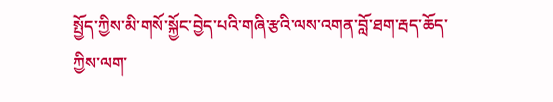སྤྱོད་ཀྱིས་མི་གསོ་སྐྱོང་བྱེད་པའི་གཞི་རྩའི་ལས་འགན་བློ་ཐག་རྦད་ཆོད་ཀྱིས་ལག་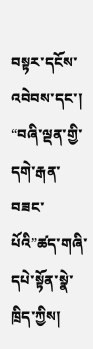བསྟར་དངོས་འབེབས་དང་། “བཞི་ལྡན་གྱི་དགེ་རྒན་བཟང་པོའི”ཚད་གཞི་དཔེ་སྟོན་སྣེ་ཁྲིད་ཀྱིས།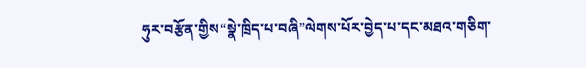ཧུར་བརྩོན་གྱིས“སྣེ་ཁྲིད་པ་བཞི”ལེགས་པོར་བྱེད་པ་དང་མཐའ་གཅིག་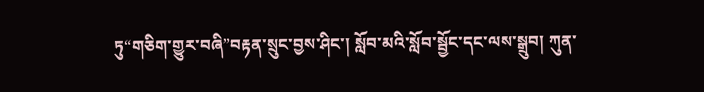ཏུ“གཅིག་གྱུར་བཞི”བརྟན་སྲུང་བྱས་ཤིང་། སློབ་མའི་སློབ་སྦྱོང་དང་ལས་སྒྲུབ། ཀུན་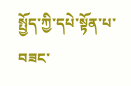སྤྱོད་ཀྱི་དཔེ་སྟོན་པ་བཟང་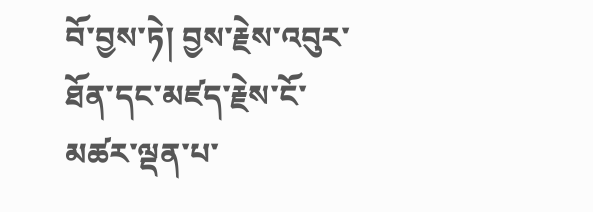བོ་བྱས་ཏེ། བྱས་རྗེས་འབུར་ཐོན་དང་མཛད་རྗེས་ངོ་མཚར་ལྡན་པ་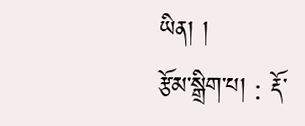ཡིན། །
རྩོམ་སྒྲིག་པ། : རྡོ་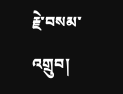རྗེ་བསམ་འགྲུབ།